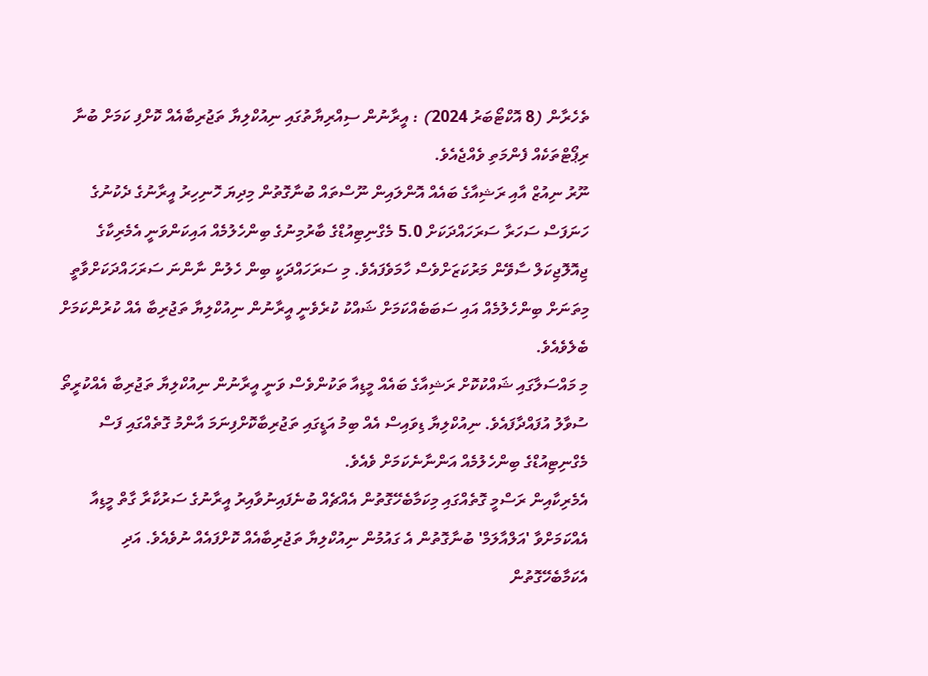ތެހެރާން (8 އޮކްޓޯބަރު 2024) : އީރާނުން ސިއްރިޔާތުގައި ނިއުކްލިޔާ ތަޖުރިބާއެއް ކޮށްފި ކަމަށް ބުނާ ރިޕޯޓްތަކެއް ފެންމަތި ވެއްޖެއެވެ.
ނޫރު ނިއުޒް އާއި ރަޝިއާގެ ބައެއް އޮންލައިން ނޫސްތައް ބުނާގޮތުން މިދިޔަ ހޮނިހިރު އީރާނުގެ ދެކުނުގެ ހަނަފަސް ސަހަރާ ސަރަހައްދަކަށް 5.0 މެގްނިޓިއުޑްގެ ބާރުމިނުގެ ބިންހެލުމެއް އައިކަންވަނީ އެމެރިކާގެ ޖިއޮލޮޖިކަލް ސާވޭން މަރުކަޒަށްވެސް ހާމަވެފައެވެ. މި ސަރަހައްދަކީ ބިން ހެލުން ނާންނަ ސަރަހައްދަކަށްވާތީ މިތަނަށް ބިންހެލުމެއް އައި ސަބަބެއްކަމަށް ޝައްކު ކުރެވެނީ އީރާނުން ނިއުކްލިޔާ ތަޖުރިބާ އެއް ކުރުންކަމަށް ބެލެވެއެވެ.
މި މައްސަލާގައި ޝައްކުކޮށް ރަޝިއާގެ ބައެއް މީޑިއާ ތަކުންވެސް ވަނީ އީރާނުން ނިއުކްލިޔާ ތަޖުރިބާ އެއްކުރީތޯ ސުވާލު އުފައްދާފައެވެ. ނިއުކްލިޔާ ޑިވައިސް އެއް ބިމު އަޑީގައި ތަޖުރިބާކޮށްފިނަމަ އާންމު ގޮތެއްގައި ފަސް މެގްނިޓިއުޑްގެ ބިންހެލުމެއް އަންނާނެކަމަށް ވެއެވެ.
އެމެރިކާއިން ރަސްމީ ގޮތެއްގައި މިކަމާބެހޭގޮތުން އެއްޗެއް ބުނެފައިނުވާއިރު އީރާނުގެ ސަރުކާރާ ގާތް މީޑިއާ އެއްކަމަށްވާ 'އަލްއާލަމް' ބުނާގޮތުން އެ ގައުމުން ނިއުކްލިޔާ ތަޖުރިބާއެއް ކޮށްފައެއް ނުވެއެވެ. އަދި އެކަމާބެހޭގޮތުން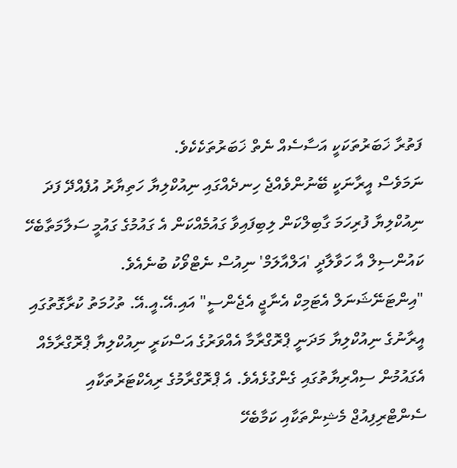ފަތުރާ ޚަބަރުތަކަކީ އަސާސެއް ނެތް ޚަބަރުތަކެކެވެ.
ނަމަވެސް އީރާނަކީ ބޭނުންވެއްޖެ ހިނދެއްގައި ނިއުކްލިޔާ ހަތިޔާރު އުފެއްދޭ ފަދަ ނިއުކްލިޔާ ފުރިހަމަ ގާބިލްކަން ލިބިފައިވާ ގައުމެއްކަން އެ ގައުމުގެ ގައުމީ ސަލާމަތާބެހޭ ކައުންސިލް އާ ހަވާލާދީ 'އަލްއާލަމް' ނިއުސް ނެޓްވޯކު ބުނެއެވެ.
"އިންޓަނޭޝަނަލް އެޓަމިކް އެނާޖީ އެޖެންސީ" އައި.އޭ.އީ.އޭ. ތުހުމަތު ކުރާގޮތުގައި އީރާނުގެ ނިއުކްލިޔާ މަދަނީ ޕްރޮގްރާމާ އެއްވަރުގެ އަސްކަރީ ނިއުކްލިޔާ ޕްރޮގްރާމެއް އެގައުމުން ސިއްރިޔާތުގައި ގެންގުޅެއެވެ. އެ ޕްރޮގްރާމުގެ ރިއެކްޓަރުތަކާއި ސެންޓްރިފިއުޖް މެޝިންތަކާއި ކަމާބެހޭ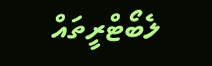ލެބޯޓްރީތައް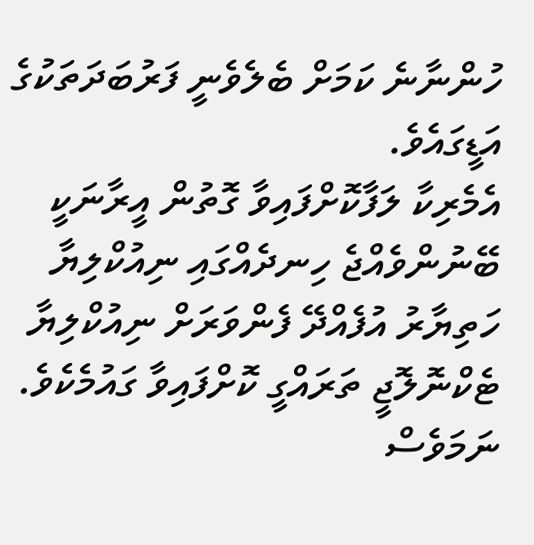ހުންނާނެ ކަމަށް ބެލެވެނީ ފަރުބަދަތަކުގެ އަޑީގައެވެ.
އެމެރިކާ ލަފާކޮށްފައިވާ ގޮތުން އީރާނަކީ ބޭނުންވެއްޖެ ހިނދެއްގައި ނިއުކްލިޔާ ހަތިޔާރު އުފެއްދޭ ފެންވަރަށް ނިއުކްލިޔާ ޓެކްނޮލޮޖީ ތަރައްގީ ކޮށްފައިވާ ގައުމެކެވެ. ނަމަވެސް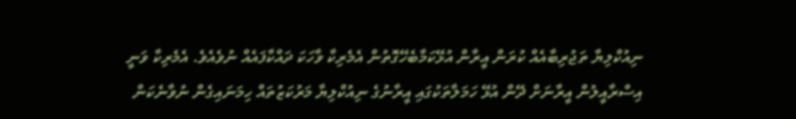ނިއުކްލިޔާ ތަޖުރިބާއެއް ކުރަން އީރާން އުޅޭކަމާބެހޭގޮތުން އެމެރިކާ ވާހަކަ ދައްކާފައެއް ނުވެއެވެ. އެމެރިކާ ވަނީ އިސްރާއީލުން އީރާނަށް ދޭން އުޅޭ ހަމަލާތަކުގައި އީރާނުގެ ނިއުކްލިޔާ މަރުކަޒުތައް ހިމަނައިގެން ނުވާނެކަން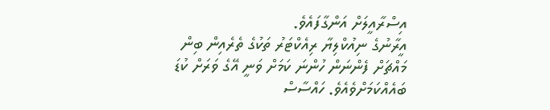އިސްރާއީލަށް އަންގާފައެވެ.
އީރާނުގެ ނިއުކްލިޔާ ރިއެކްޓަރު ތަކުގެ ތެރެއިން ބިން މައްޗަށް ފެންނަން ހުންނަ ކަމަށް ވަނީ އޭގެ ވަރަށް ކުޑަ ބައެއްކަމަށްވެއެވެ. ހައްސާސް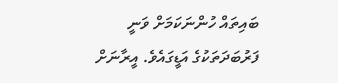ބައިތައް ހުންނަކަމަށް ވަނީ ފަރުބަދަތަކުގެ އަޑީގައެވެ. އީރާނަށް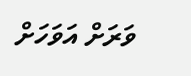ވަރަށް އަވަހަށް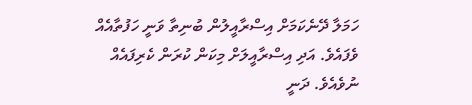ހަމަލާ ދޭނެކަމަށް އިސްރާއީލުން ބުނިތާ ވަނީ ހަފުތާއެއް ވެފައެވެ. އަދި އިސްރާއީލަށް މިކަން ކުރަން ކެރިފައެއް ނުވެއެވެ. ދަނީ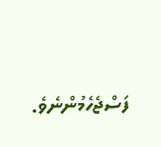ފަސްޖެހެމުންނެވެ.